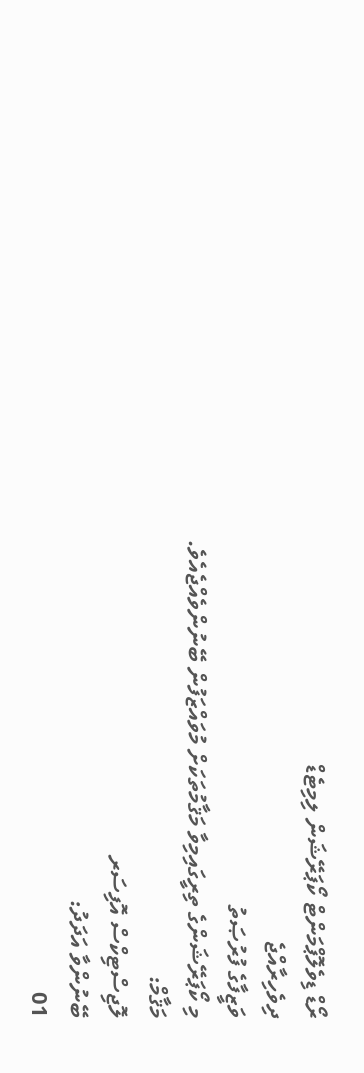ރޯޑް ޑިވެލޮޕްމަންޓް ކޯޕަރޭޝަން ލިމިޓެޑް
ދިވެހިރާއްޖެ
ވަޒީފާގެ ފުރުޞަތު
މި ކޯޕަރޭޝަންގެ ތިރީގައިމިވާ މަޤާމުތަކަށް މުވައްޒަފުން ބޭނުންވެއްޖެއެވެ.
މަޤާމް:
ލޮޖިސްޓިކްސް އޮފިސަރ
ބޭނުންވާ އަދަދު:
01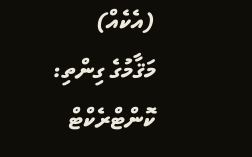(އެކެއް)
މަޤާމުގެ ގިންތި:
ކޮންޓްރެކްޓް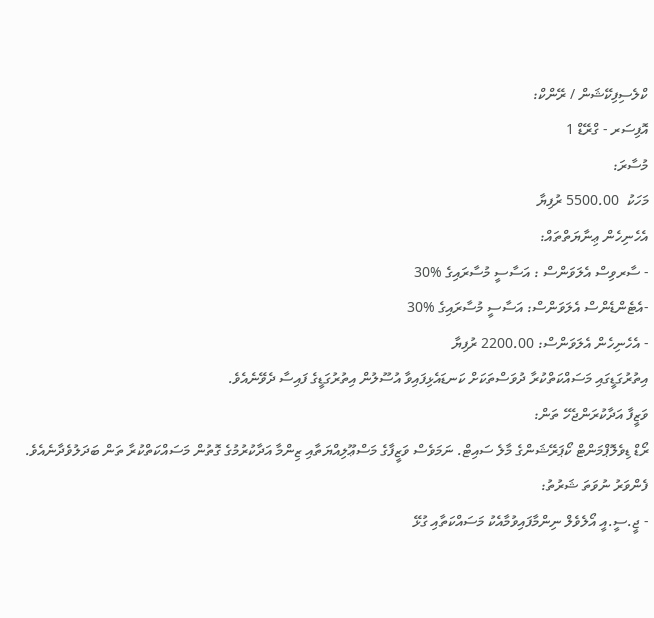ކްލެސިފިކޭޝަން / ރޭންކް:
އޮފިސަރ - ގްރޭޑް 1
މުސާރަ:
މަހަކު  5500.00 ރުފިޔާ
އެހެނިހެން ޢިނާޔަތްތައް:
- ސާރވިސް އެލަވަންސް : އަސާސީ މުސާރައިގެ %30
-އެޓެންޑެންސް އެލަވަންސް: އަސާސީ މުސާރައިގެ %30
- އެހެނިހެން އެލަވަންސް: 2200.00 ރުފިޔާ
އިތުރުގަޑީގައި މަސައްކަތްކުރާ ދުވަސްތަކަށް ކަނޑައެޅިފައިވާ އުސޫލުން އިތުރުގަޑީގެ ފައިސާ ދެވޭނެއެވެ.
ވަޒީފާ އަދާކުރަންޖެހޭ ތަން:
ރޯޑް ޑިވެލޮޕްމަންޓް ކޯޕަރޭޝަންގެ މާލެ ސައިޓް. ނަމަވެސް ވަޒީފާގެ މަސްޢޫލިއްޔަތާއި ޒިންމާ އަދާކުރުމުގެ ގޮތުން މަސައްކަތްކުރާ ތަން ބަދަލުވެދާނެއެވެ.
ފެންވަރު ނުވަތަ ޝަރުތު:
- ޖީ.ސީ.އީ އޯލެވެލް ނިންމާފައިވުމާއެކު މަސައްކަތާއި ގުޅޭ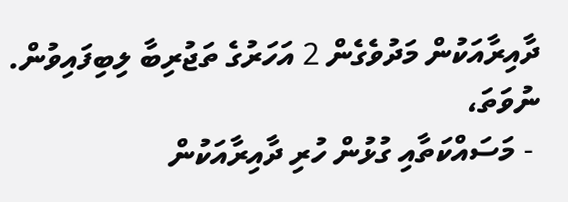ދާއިރާއަކުން މަދުވެގެން 2 އަހަރުގެ ތަޖުރިބާ ލިބިފައިވުން. ނުވަތަ،
 - މަސައްކަތާއި ގުޅުން ހުރި ދާއިރާއަކުން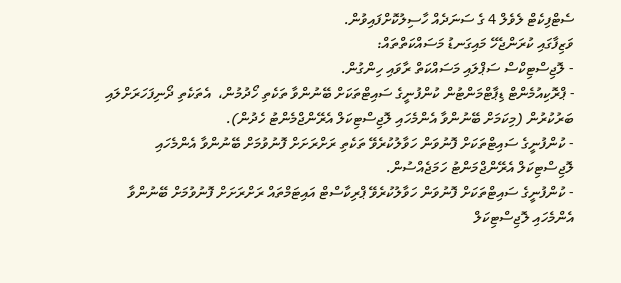ސެޓްފިކެޓް ލެވެލް 4 ގެ ސަނަދެއް ހާސިލުކޮށްފައިވުން.
ވަޒިފާގައި ކުރަންޖެހޭ މައިގަނޑު މަސައްކަތްތައް:
- ލޮޖިސްޓިކްސް ސަޕްލައި މަސައްކަތް ރާވައި ހިންގުން.
- ޕްރޮކިއުމެންޓް ޑިޕާޓްމަންޓުން ކުންފުނީގެ ސައިޓްތަކަށް ބޭނުންވާ ތަކެތި ހޯދުމުން،  އެތަކެތި ދޯނިފަހަރަށްލައި ބަރުކުރުން (މިކަމަށް ބޭނުންވާ އެންމެހައި ލޮޖިސްޓިކަލް އެރޭންޖްމެންޓު ހެދުން).
- ކުންފުނީގެ ސައިޓްތަކަށް ފޮނުވަން ހަވާލުކުރެވޭ ތަކެތި ރަށްރަށަށް ފޮނުވުމަށް ބޭނުންވާ އެންމެހައި ލޮޖިސްޓިކަލް އެރޭންޖްމަންޓު ހަމަޖެއްސުން.
- ކުންފުނީގެ ސައިޓްތަކަށް ފޮނުވަން ހަވާލުކުރެވޭ ޕްރިކާސްޓް އައިޓަމްތައް ރަށްރަށަށް ފޮނުވުމަށް ބޭނުންވާ އެންމެހައި ލޮޖިސްޓިކަލް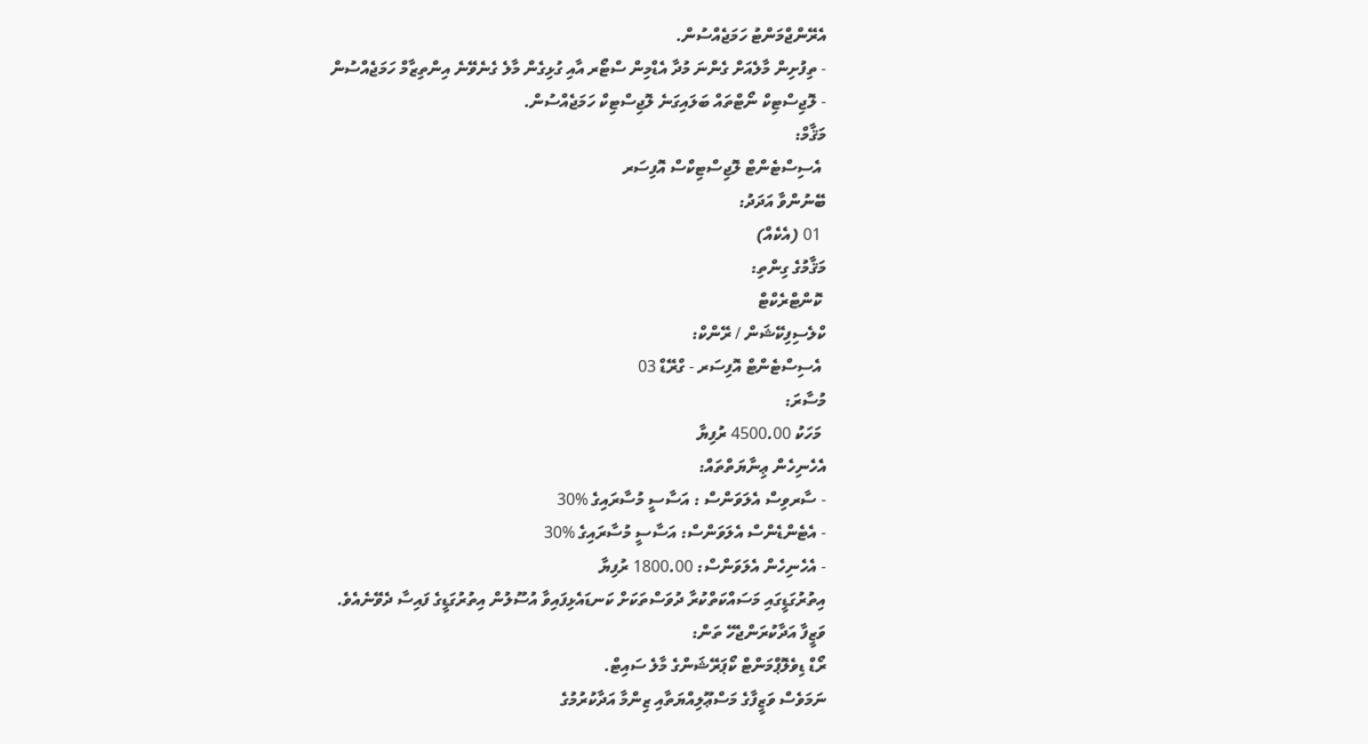އެރޭންޖްމަންޓު ހަމަޖެއްސުން.
- ތިފުށިން މާލެއަށް ގެންނަ މުދާ އެޑްމިން ސްޓޯރ އާއި ގުޅިގެން މާލެ ގެނެވޭނެ އިންތިޒާމް ހަމަޖެއްސުން
- ލޮޖިސްޓިކް ނޯޓްތައް ބަލައިގަނެ ލޮޖިސްޓިކް ހަމަޖެއްސުން.
މަޤާމް:
 އެސިސްޓެންޓް ލޮޖިސްޓިކްސް އޮފިސަރ
ބޭނުންވާ އަދަދު:
 01 (އެކެއް)
މަޤާމުގެ ގިންތި:
 ކޮންޓްރެކްޓް
ކްލެސިފިކޭޝަން / ރޭންކް:
 އެސިސްޓެންޓް އޮފިސަރ - ގްރޭޑް 03
މުސާރަ:
 މަހަކު 4500.00 ރުފިޔާ
އެހެނިހެން ޢިނާޔަތްތައް:
- ސާރވިސް އެލަވަންސް : އަސާސީ މުސާރައިގެ %30
- އެޓެންޑެންސް އެލަވަންސް: އަސާސީ މުސާރައިގެ %30
- އެހެނިހެން އެލަވަންސް: 1800.00 ރުފިޔާ
އިތުރުގަޑީގައި މަސައްކަތްކުރާ ދުވަސްތަކަށް ކަނޑައެޅިފައިވާ އުސޫލުން އިތުރުގަޑީގެ ފައިސާ ދެވޭނެއެވެ.
ވަޒީފާ އަދާކުރަންޖެހޭ ތަން:
ރޯޑް ޑިވެލޮޕްމަންޓް ކޯޕަރޭޝަންގެ މާލެ ސައިޓް.
ނަމަވެސް ވަޒީފާގެ މަސްޢޫލިއްޔަތާއި ޒިންމާ އަދާކުރުމުގެ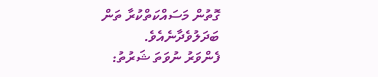ގޮތުން މަސައްކަތްކުރާ ތަން ބަދަލުވެދާނެއެވެ.
ފެންވަރު ނުވަތަ ޝަރުތު: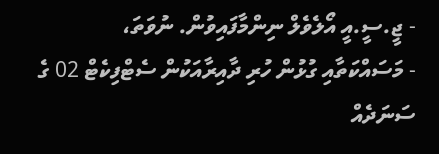- ޖީ.ސީ.އީ އޯލެވެލް ނިންމާފައިވުން. ނުވަތަ،
- މަސައްކަތާއި ގުޅުން ހުރި ދާއިރާއަކުން ސެޓްފިކެޓް 02 ގެ ސަނަދެއް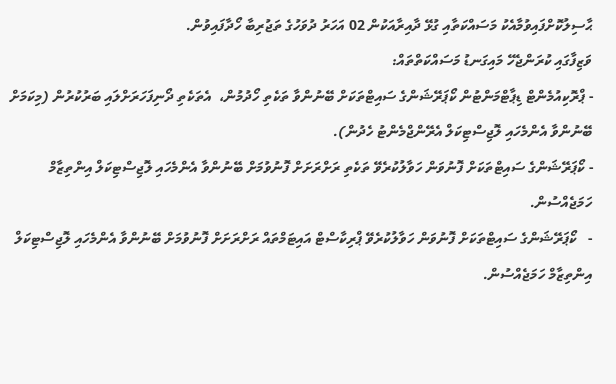ޙާސިލުކޮށްފައިވުމާއެކު މަސައްކަތާއި ގުޅޭ ދާއިރާއަކުން 02 އަހަރު ދުވަހުގެ ތަޖުރިބާ ހޯދާފައިވުން.
ވަޒިފާގައި ކުރަންޖެހޭ މައިގަނޑު މަސައްކަތްތައް:
- ޕްރޮކިއުމެންޓް ޑިޕާޓްމަންޓުން ކޯޕަރޭޝަންގެ ސައިޓްތަކަށް ބޭނުންވާ ތަކެތި ހޯދުމުން،  އެތަކެތި ދޯނިފަހަރަށްލައި ބަރުކުރުން (މިކަމަށް ބޭނުންވާ އެންމެހައި ލޮޖިސްޓިކަލް އެރޭންޖްމެންޓު ހެދުން).
- ކޯޕަރޭޝަންގެ ސައިޓްތަކަށް ފޮނުވަން ހަވާލުކުރެވޭ ތަކެތި ރަށްރަށަށް ފޮނުވުމަށް ބޭނުންވާ އެންމެހައި ލޮޖިސްޓިކަލް އިންތިޒާމް ހަމަޖެއްސުން.
-   ކޯޕަރޭޝަންގެ ސައިޓްތަކަށް ފޮނުވަން ހަވާލުކުރެވޭ ޕްރިކާސްޓް އައިޓަމްތައް ރަށްރަށަށް ފޮނުވުމަށް ބޭނުންވާ އެންމެހައި ލޮޖިސްޓިކަލް އިންތިޒާމް ހަމަޖެއްސުން.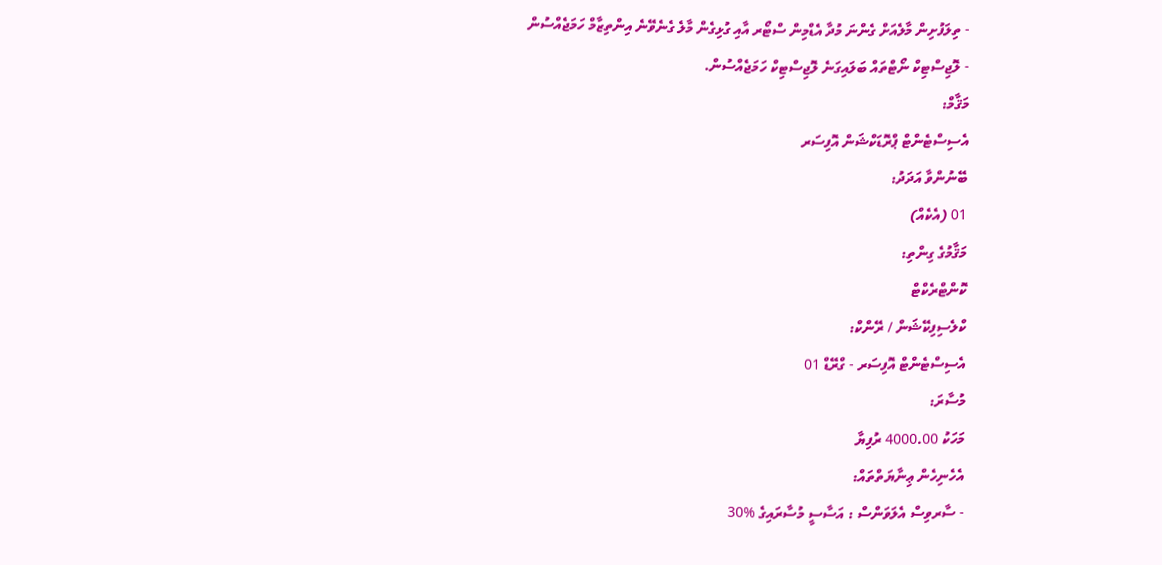- ތިލަފުށިން މާލެއަށް ގެންނަ މުދާ އެޑްމިން ސްޓޯރ އާއި ގުޅިގެން މާލެ ގެނެވޭނެ އިންތިޒާމް ހަމަޖެއްސުން
- ލޮޖިސްޓިކް ނޯޓްތައް ބަލައިގަނެ ލޮޖިސްޓިކް ހަމަޖެއްސުން.
މަޤާމް:
އެސިސްޓެންޓް ޕްރޮޑަކްޝަން އޮފިސަރ
ބޭނުންވާ އަދަދު:
01 (އެކެއް)
މަޤާމުގެ ގިންތި:
ކޮންޓްރެކްޓް
ކްލެސިފިކޭޝަން / ރޭންކް:
އެސިސްޓެންޓް އޮފިސަރ - ގްރޭޑް 01
މުސާރަ:
މަހަކު 4000.00 ރުފިޔާ
އެހެނިހެން ޢިނާޔަތްތައް:
- ސާރވިސް އެލަވަންސް : އަސާސީ މުސާރައިގެ %30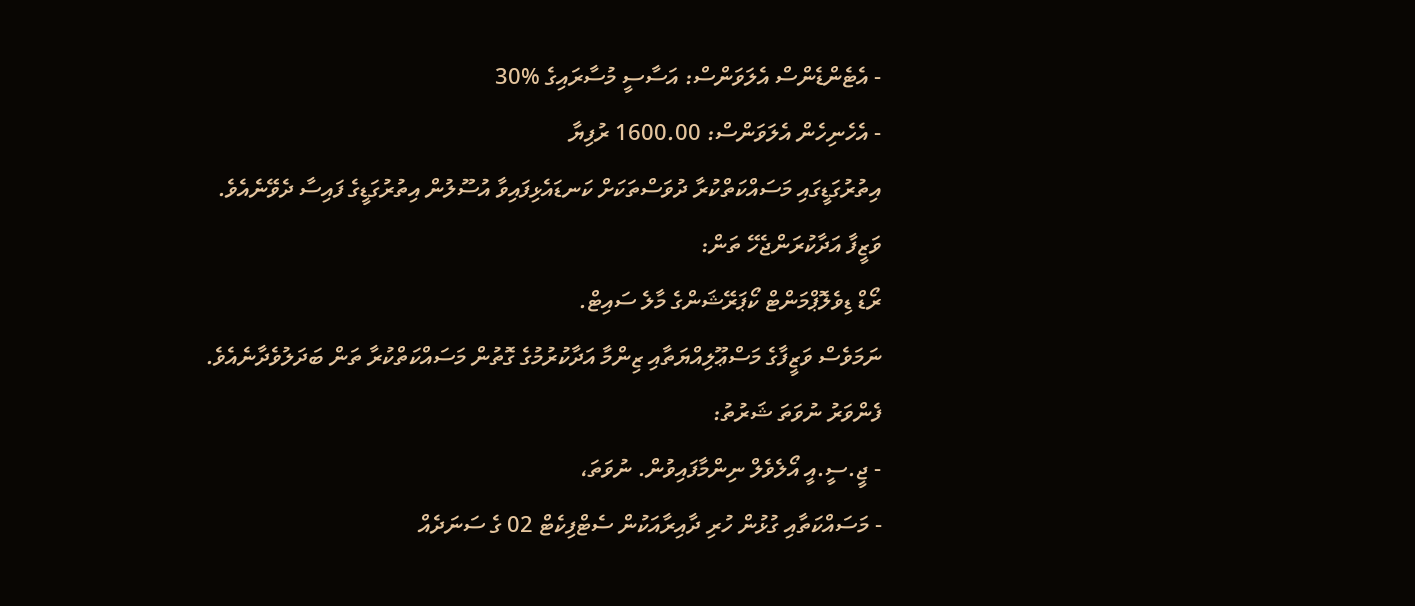- އެޓެންޑެންސް އެލަވަންސް: އަސާސީ މުސާރައިގެ %30
- އެހެނިހެން އެލަވަންސް: 1600.00 ރުފިޔާ
އިތުރުގަޑީގައި މަސައްކަތްކުރާ ދުވަސްތަކަށް ކަނޑައެޅިފައިވާ އުސޫލުން އިތުރުގަޑީގެ ފައިސާ ދެވޭނެއެވެ.
ވަޒީފާ އަދާކުރަންޖެހޭ ތަން:
ރޯޑް ޑިވެލޮޕްމަންޓް ކޯޕަރޭޝަންގެ މާލެ ސައިޓް.
ނަމަވެސް ވަޒީފާގެ މަސްޢޫލިއްޔަތާއި ޒިންމާ އަދާކުރުމުގެ ގޮތުން މަސައްކަތްކުރާ ތަން ބަދަލުވެދާނެއެވެ.
ފެންވަރު ނުވަތަ ޝަރުތު:
- ޖީ.ސީ.އީ އޯލެވެލް ނިންމާފައިވުން. ނުވަތަ،
- މަސައްކަތާއި ގުޅުން ހުރި ދާއިރާއަކުން ސެޓްފިކެޓް 02 ގެ ސަނަދެއް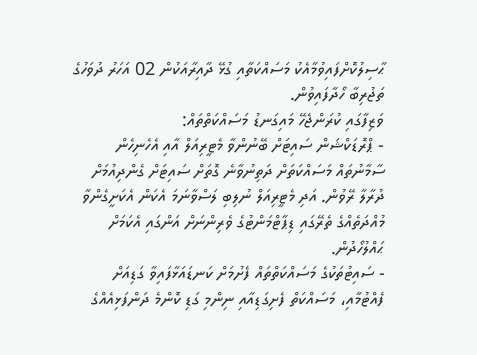ޙާސިލުކޮށްފައިވުމާއެކު މަސައްކަތާއި ގުޅޭ ދާއިރާއަކުން 02 އަހަރު ދުވަހުގެ ތަޖުރިބާ ހޯދާފައިވުން.
ވަޒިފާގައި ކުރަންޖެހޭ މައިގަނޑު މަސައްކަތްތައް:
- ޕްރޮޑަކްޝަން ސައިޓަށް ބޭނުންވާ މެޓީރިއަލް އާއި އެހެނިހެން ސާމާނުތައް މަސައްކަތަށް ދަތިނުވާނެ ގޮތަށް ސައިޓަށް ގެންދިއުމަށް ދުރާލާ ރޭވުން. އަދި މެޓީރިއަލް ނުލިބި ލަސްވާނަމަ އެކަން އެކަށީގެންވާ މުއްދަތެއްގެ ތެރޭގައި ޑިޕާޓްމަންޓުގެ ވެރިންނަށް އަންގައި އެކަމަށް ޙައްލުހޯދުން.
- ސައިޓުތަކުގެ މަސައްކަތްތައް ފެށުމަށް ކަނޑައަޅާފައިވާ ގަޑިއަށް ފެއްޓުމާއި، މަސައްކަތް ފެށިގަޑިއާއި ނިންމި ގަޑި ކޮންމެ ދަންފަޅިއެއްގެ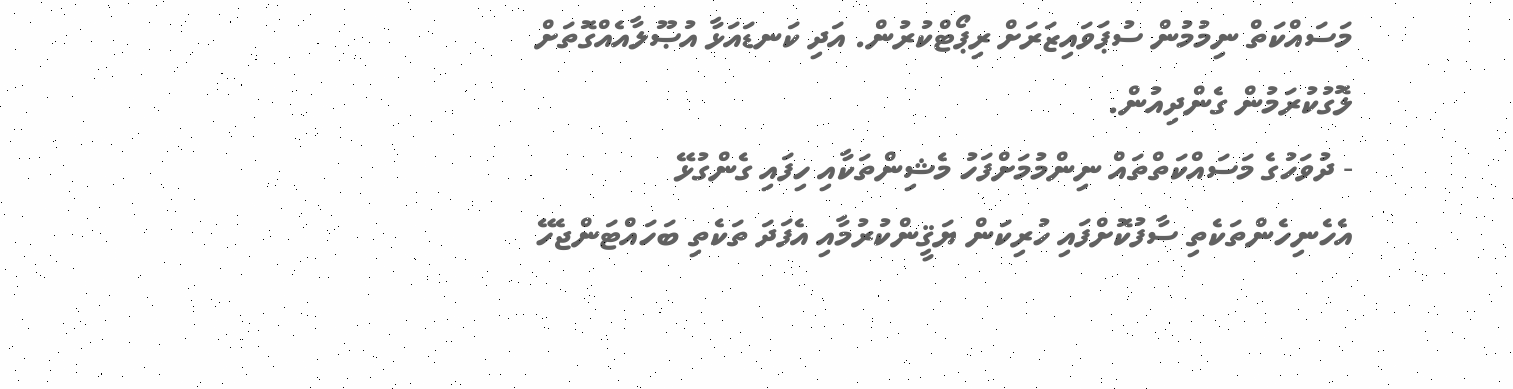މަސައްކަތް ނިމުމުން ސުޕަވައިޒަރަށް ރިޕޯޓްކުރުން. އަދި ކަނޑައަޅާ އުޞޫލާއެއްގޮތަށް ލޮގުކުރަމުން ގެންދިއުން.
- ދުވަހުގެ މަސައްކަތްތައް ނިންމުމަށްފަހު މެޝިންތަކާއި ހިފައި ގެންގުޅޭ އެހެނިހެންތަކެތި ސާފުކޮށްފައި ހުރިކަން ޔަޤީންކުރުމާއި އެފަދަ ތަކެތި ބަހައްޓަންޖެހޭ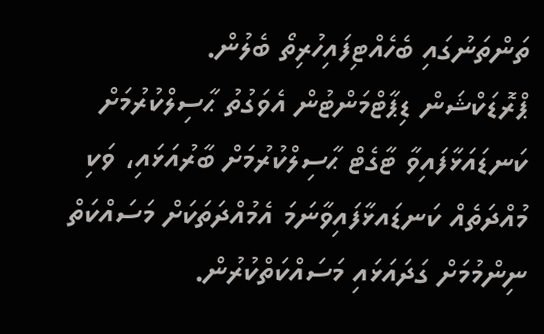ތަންތަނުގައި ބެހެއްޓިފައިހުރިތޯ ބެލުން.
ޕްރޮޑަކްޝަން ޑިޕާޓްމަންޓުން އެވަގުތު ޙާސިލްކުރުމަށް ކަނޑައަޅާފައިވާ ޓާގެޓް ޙާސިލްކުރުމަށް ބާރުއަޅައި، ވަކި މުއްދަތެއް ކަނޑައޅާފައިވާނަމަ އެމުއްދަތަކަށް މަސައްކަތް ނިންމުމަށް ގަދައަޅައި މަސައްކަތްކުރުން.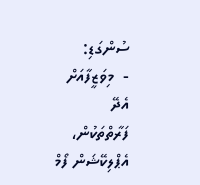ސުންގަޑި:
-  މިވަޒީފާއަށް އެދޭ ފަރާތްތަކުން، އެޕްލިކޭޝަން ފޯމް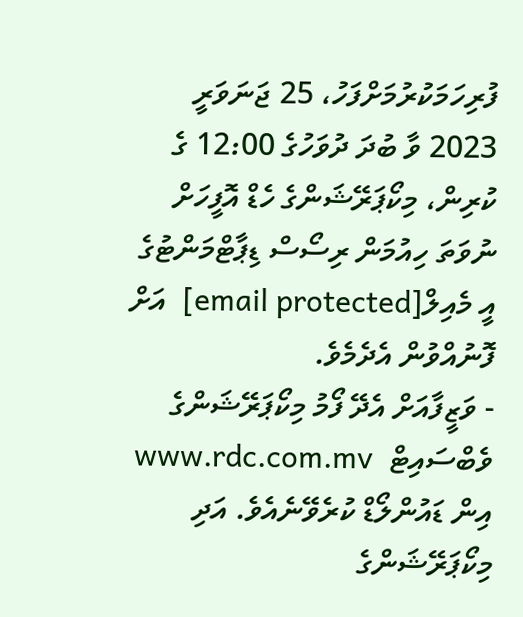ފުރިހަމަކުރުމަށްފަހު، 25 ޖަނަވަރީ 2023 ވާ ބުދަ ދުވަހުގެ 12:00 ގެ ކުރިން، މިކޯޕަރޭޝަންގެ ހެޑް އޮފީހަށް ނުވަތަ ހިއުމަން ރިސޯސް ޑިޕާޓްމަންޓުގެ އީ މެއިލް[email protected]  އަށް ފޮނުއްވުން އެދެމެވެ.
- ވަޒީފާއަށް އެދޭ ފޯމު މިކޯޕަރޭޝަންގެ ވެބްސައިޓް  www.rdc.com.mv  އިން ޑައުންލޯޑް ކުރެވޭނެއެވެ. އަދި މިކޯޕަރޭޝަންގެ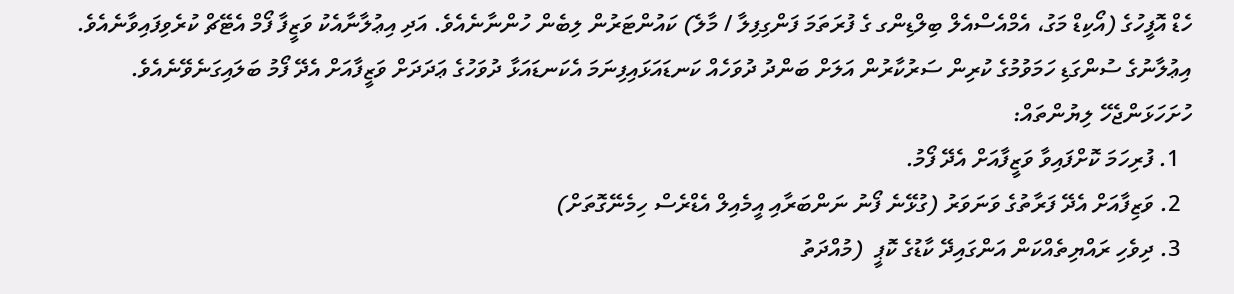ހެޑް އޮފީހުގެ (އޯކިޑް މަގު، އެމްއެސްއެލް ބިލްޑިންގ ގެ ފުރަތަމަ ފަންގިފިލާ / މާލެ) ކައުންޓަރުން ލިބެން ހުންނާނެއެވެ. އަދި އިޢުލާނާއެކު ވަޒީފާ ފޯމް އެޓޭޗް ކުރެވިފައިވާނެއެވެ. އިޢުލާނުގެ ސުންގަޑި ހަމަވުމުގެ ކުރިން ސަރުކާރުން އަލަށް ބަންދު ދުވަހެއް ކަނޑައަޅައިފިނަމަ އެކަނޑައަޅާ ދުވަހުގެ ޢަދަދަށް ވަޒީފާއަށް އެދޭ ފޯމު ބަލައިގަނެވޭނެއެވެ.
ހުށަހަޅަންޖެހޭ ލިޔުންތައް:
  1. ފުރިހަމަ ކޮށްފައިވާ ވަޒީފާއަށް އެދޭ ފޯމު.
  2. ވަޒިފާއަށް އެދޭ ފަރާތުގެ ވަނަވަރު (ގުޅޭނެ ފޯނު ނަންބަރާއި އީމެއިލް އެޑްރެސް ހިމެނޭގޮތަށް)
  3. ދިވެހި ރައްޔިތެއްކަން އަންގައިދޭ ކާޑުގެ ކޮޕީ  (މުއްދަތު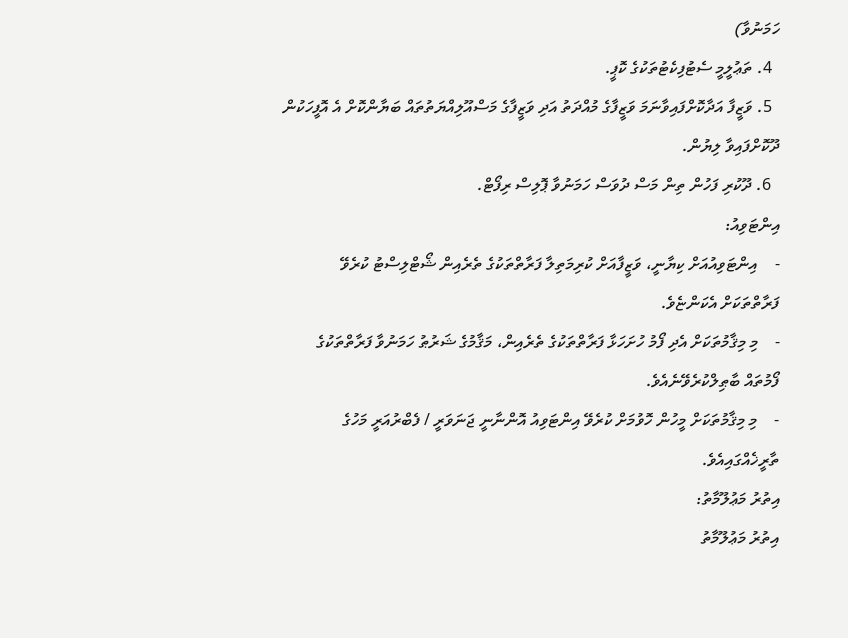ހަމަނުވާ)
  4. ތަޢުލީމީ ސެޓުފިކެޓުތަކުގެ ކޮޕީ.
  5. ވަޒީފާ އަދާކޮށްފައިވާނަމަ ވަޒީފާގެ މުއްދަތު އަދި ވަޒީފާގެ މަސްއޫލިއްޔަތުތައް ބަޔާންކޮށް އެ އޮފީހަކުން ދޫކޮށްފައިވާ ލިޔުން.
  6. ދޫކުރި ފަހުން ތިން މަސް ދުވަސް ހަމަނުވާ ޕޮލިސް ރިފޯޓް.
އިންޓަވިއު:
-    އިންޓަވިއުއަށް ކިޔާނީ، ވަޒީފާއަށް ކުރިމަތިލާ ފަރާތްތަކުގެ ތެރެއިން ޝޯޓްލިސްޓު ކުރެވޭ ފަރާތްތަކަށް އެކަންޏެވެ.
-    މި މިޤާމުތަކަށް އެދި ފޯމު ހުށަހަޅާ ފަރާތްތަކުގެ ތެރެއިން، މަޤާމުގެ ޝަރުޠު ހަމަނުވާ ފަރާތްތަކުގެ ފޯމުތައް ބާޠިލްކުރެވޭނެއެވެ.
-    މި މިޤާމުތަކަށް މީހުން ހޮވުމަށް ކުރެވޭ އިންޓަވިއު އޮންނާނީ ޖަނަވަރީ / ފެބްރުއަރީ މަހުގެ ތާރީޚެއްގައިއެވެ.
އިތުރު މަޢުލޫމާތު:
އިތުރު މަޢުލޫމާތު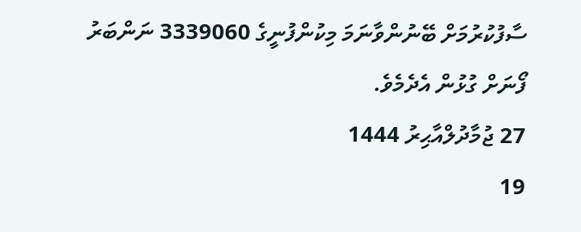ސާފުކުރުމަށް ބޭނުންވާނަމަ މިކުންފުނީގެ 3339060 ނަންބަރު ފޯނަށް ގުޅުން އެދެމެވެ.
27 ޖުމާދުލްއާޙިރު 1444
19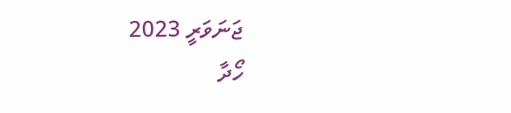ޖަނަވަރީ 2023
ހޯދާ